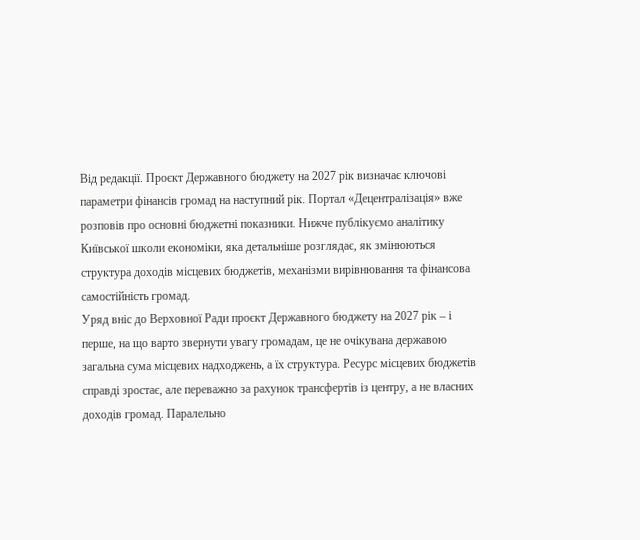Від редакції. Проєкт Державного бюджету на 2027 рік визначає ключові параметри фінансів громад на наступний рік. Портал «Децентралізація» вже розповів про основні бюджетні показники. Нижче публікуємо аналітику Київської школи економіки, яка детальніше розглядає, як змінюються структура доходів місцевих бюджетів, механізми вирівнювання та фінансова самостійність громад.
Уряд вніс до Верховної Ради проєкт Державного бюджету на 2027 рік – і перше, на що варто звернути увагу громадам, це не очікувана державою загальна сума місцевих надходжень, а їх структура. Ресурс місцевих бюджетів справді зростає, але переважно за рахунок трансфертів із центру, а не власних доходів громад. Паралельно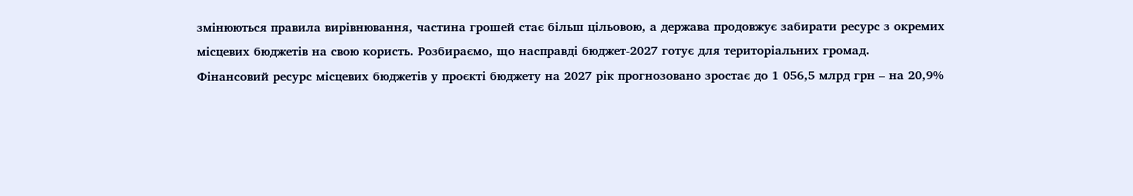змінюються правила вирівнювання, частина грошей стає більш цільовою, а держава продовжує забирати ресурс з окремих місцевих бюджетів на свою користь. Розбираємо, що насправді бюджет-2027 готує для територіальних громад.
Фінансовий ресурс місцевих бюджетів у проєкті бюджету на 2027 рік прогнозовано зростає до 1 056,5 млрд грн – на 20,9%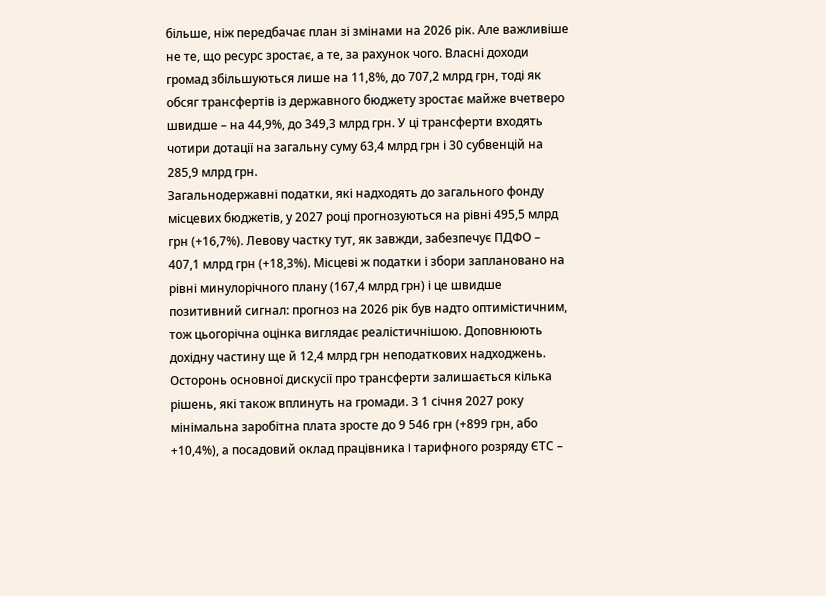більше, ніж передбачає план зі змінами на 2026 рік. Але важливіше не те, що ресурс зростає, а те, за рахунок чого. Власні доходи громад збільшуються лише на 11,8%, до 707,2 млрд грн, тоді як обсяг трансфертів із державного бюджету зростає майже вчетверо швидше – на 44,9%, до 349,3 млрд грн. У ці трансферти входять чотири дотації на загальну суму 63,4 млрд грн і 30 субвенцій на 285,9 млрд грн.
Загальнодержавні податки, які надходять до загального фонду місцевих бюджетів, у 2027 році прогнозуються на рівні 495,5 млрд грн (+16,7%). Левову частку тут, як завжди, забезпечує ПДФО – 407,1 млрд грн (+18,3%). Місцеві ж податки і збори заплановано на рівні минулорічного плану (167,4 млрд грн) і це швидше позитивний сигнал: прогноз на 2026 рік був надто оптимістичним, тож цьогорічна оцінка виглядає реалістичнішою. Доповнюють дохідну частину ще й 12,4 млрд грн неподаткових надходжень.
Осторонь основної дискусії про трансферти залишається кілька рішень, які також вплинуть на громади. З 1 січня 2027 року мінімальна заробітна плата зросте до 9 546 грн (+899 грн, або +10,4%), а посадовий оклад працівника I тарифного розряду ЄТС –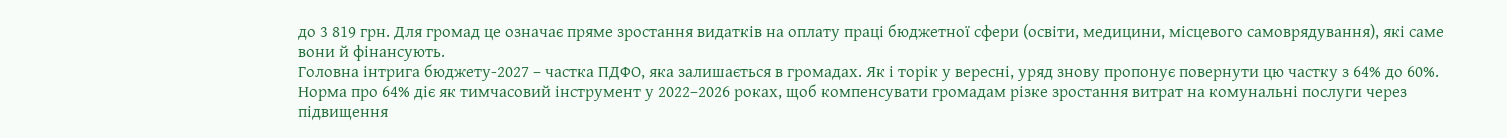до 3 819 грн. Для громад це означає пряме зростання видатків на оплату праці бюджетної сфери (освіти, медицини, місцевого самоврядування), які саме вони й фінансують.
Головна інтрига бюджету-2027 – частка ПДФО, яка залишається в громадах. Як і торік у вересні, уряд знову пропонує повернути цю частку з 64% до 60%. Норма про 64% діє як тимчасовий інструмент у 2022–2026 роках, щоб компенсувати громадам різке зростання витрат на комунальні послуги через підвищення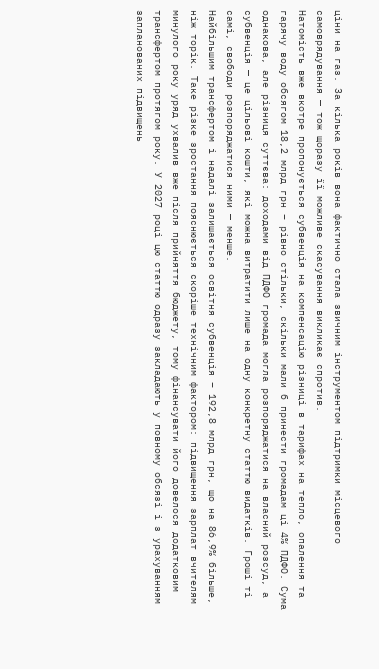ціни на газ. За кілька років вона фактично стала звичним інструментом підтримки місцевого самоврядування — тож щоразу її можливе скасування викликає спротив.
Натомість вже вкотре пропонується субвенція на компенсацію різниці в тарифах на тепло, опалення та гарячу воду обсягом 18,2 млрд грн – рівно стільки, скільки мали б принести громадам ці 4% ПДФО. Сума однакова, але різниця суттєва: доходами від ПДФО громада могла розпоряджатися на власний розсуд, а субвенція — це цільові кошти, які можна витратити лише на одну конкретну статтю видатків. Гроші ті самі, свободи розпоряджатися ними — менше.
Найбільшим трансфертом і надалі залишається освітня субвенція – 192,8 млрд грн, що на 86,9% більше, ніж торік. Таке різке зростання пояснюється скоріше технічним фактором: підвищення зарплат вчителям минулого року уряд ухвалив вже після прийняття бюджету, тому фінансувати його довелося додатковим трансфертом протягом року. У 2027 році цю статтю одразу закладають у повному обсязі і з урахуванням запланованих підвищень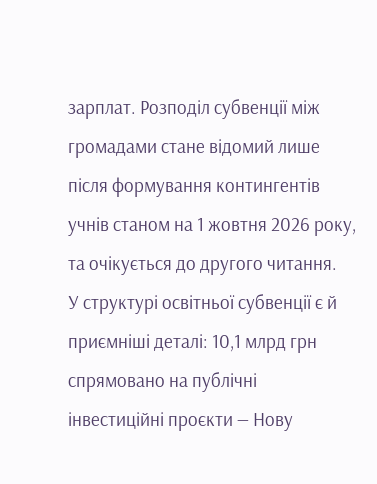зарплат. Розподіл субвенції між громадами стане відомий лише після формування контингентів учнів станом на 1 жовтня 2026 року, та очікується до другого читання.
У структурі освітньої субвенції є й приємніші деталі: 10,1 млрд грн спрямовано на публічні інвестиційні проєкти — Нову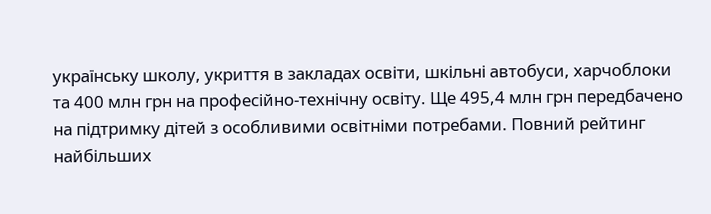українську школу, укриття в закладах освіти, шкільні автобуси, харчоблоки та 400 млн грн на професійно-технічну освіту. Ще 495,4 млн грн передбачено на підтримку дітей з особливими освітніми потребами. Повний рейтинг найбільших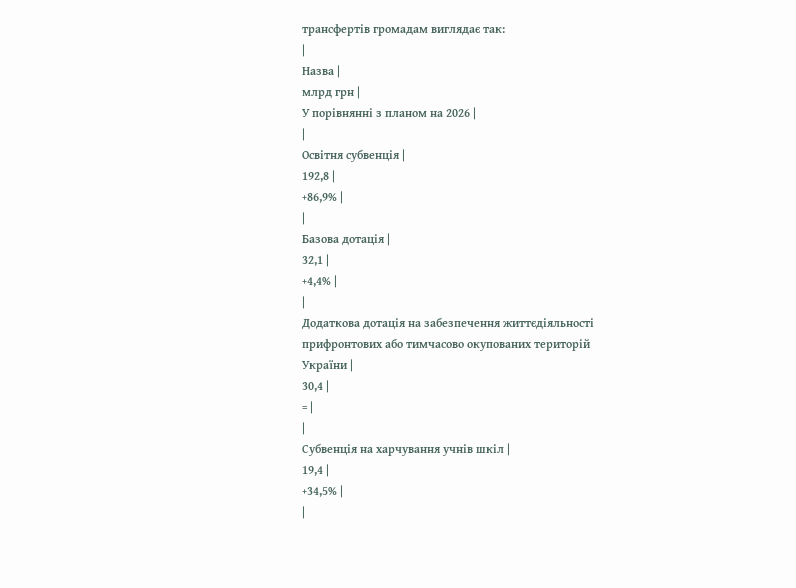трансфертів громадам виглядає так:
|
Назва |
млрд грн |
У порівнянні з планом на 2026 |
|
Освітня субвенція |
192,8 |
+86,9% |
|
Базова дотація |
32,1 |
+4,4% |
|
Додаткова дотація на забезпечення життєдіяльності прифронтових або тимчасово окупованих територій України |
30,4 |
= |
|
Субвенція на харчування учнів шкіл |
19,4 |
+34,5% |
|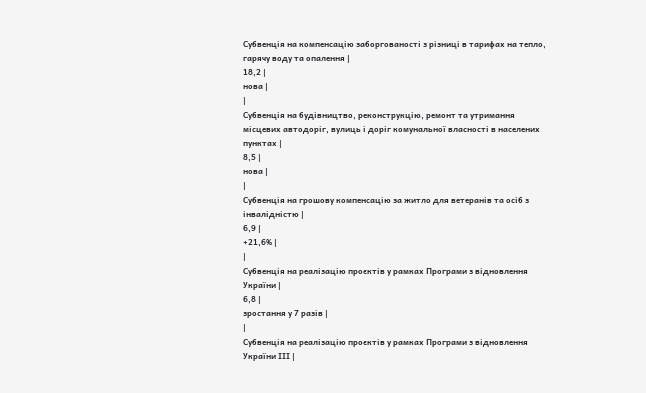Субвенція на компенсацію заборгованості з різниці в тарифах на тепло, гарячу воду та опалення |
18,2 |
нова |
|
Субвенція на будівництво, реконструкцію, ремонт та утримання місцевих автодоріг, вулиць і доріг комунальної власності в населених пунктах |
8,5 |
нова |
|
Субвенція на грошову компенсацію за житло для ветеранів та осіб з інвалідністю |
6,9 |
+21,6% |
|
Субвенція на реалізацію проєктів у рамках Програми з відновлення України |
6,8 |
зростання у 7 разів |
|
Субвенція на реалізацію проєктів у рамках Програми з відновлення України ІІІ |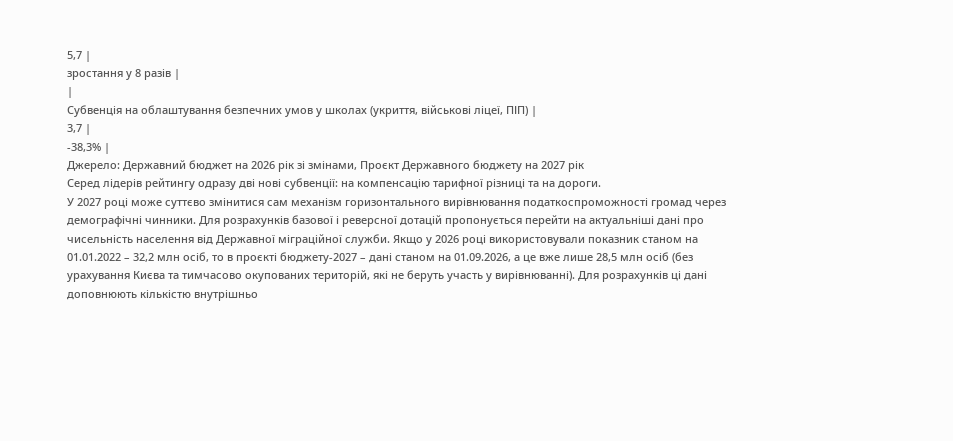5,7 |
зростання у 8 разів |
|
Субвенція на облаштування безпечних умов у школах (укриття, військові ліцеї, ПІП) |
3,7 |
-38,3% |
Джерело: Державний бюджет на 2026 рік зі змінами, Проєкт Державного бюджету на 2027 рік
Серед лідерів рейтингу одразу дві нові субвенції: на компенсацію тарифної різниці та на дороги.
У 2027 році може суттєво змінитися сам механізм горизонтального вирівнювання податкоспроможності громад через демографічні чинники. Для розрахунків базової і реверсної дотацій пропонується перейти на актуальніші дані про чисельність населення від Державної міграційної служби. Якщо у 2026 році використовували показник станом на 01.01.2022 – 32,2 млн осіб, то в проєкті бюджету-2027 – дані станом на 01.09.2026, а це вже лише 28,5 млн осіб (без урахування Києва та тимчасово окупованих територій, які не беруть участь у вирівнюванні). Для розрахунків ці дані доповнюють кількістю внутрішньо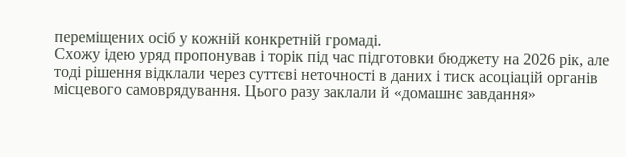переміщених осіб у кожній конкретній громаді.
Схожу ідею уряд пропонував і торік під час підготовки бюджету на 2026 рік, але тоді рішення відклали через суттєві неточності в даних і тиск асоціацій органів місцевого самоврядування. Цього разу заклали й «домашнє завдання»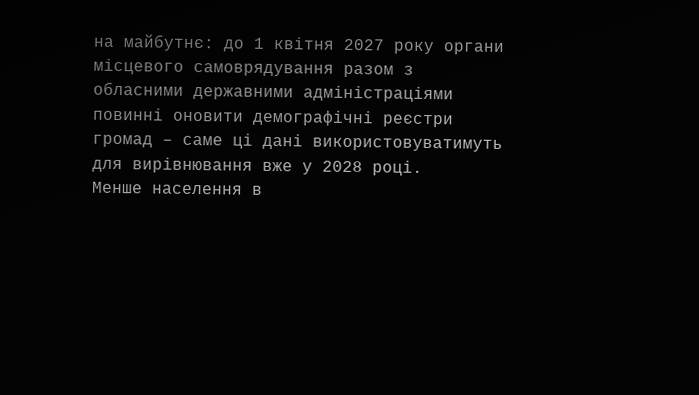на майбутнє: до 1 квітня 2027 року органи місцевого самоврядування разом з обласними державними адміністраціями повинні оновити демографічні реєстри громад – саме ці дані використовуватимуть для вирівнювання вже у 2028 році.
Менше населення в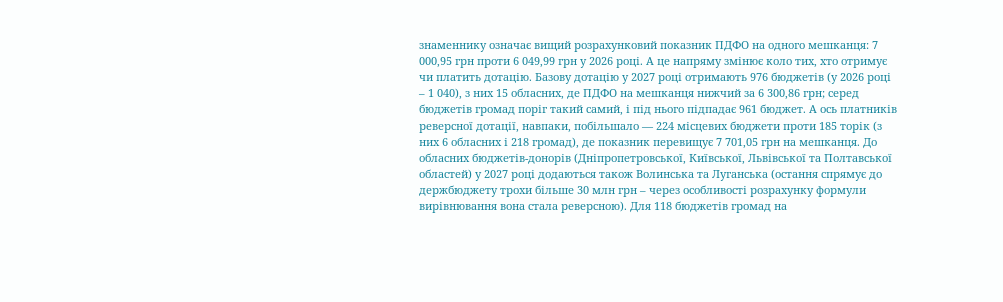знаменнику означає вищий розрахунковий показник ПДФО на одного мешканця: 7 000,95 грн проти 6 049,99 грн у 2026 році. А це напряму змінює коло тих, хто отримує чи платить дотацію. Базову дотацію у 2027 році отримають 976 бюджетів (у 2026 році – 1 040), з них 15 обласних, де ПДФО на мешканця нижчий за 6 300,86 грн; серед бюджетів громад поріг такий самий, і під нього підпадає 961 бюджет. А ось платників реверсної дотації, навпаки, побільшало — 224 місцевих бюджети проти 185 торік (з них 6 обласних і 218 громад), де показник перевищує 7 701,05 грн на мешканця. До обласних бюджетів-донорів (Дніпропетровської, Київської, Львівської та Полтавської областей) у 2027 році додаються також Волинська та Луганська (остання спрямує до держбюджету трохи більше 30 млн грн – через особливості розрахунку формули вирівнювання вона стала реверсною). Для 118 бюджетів громад на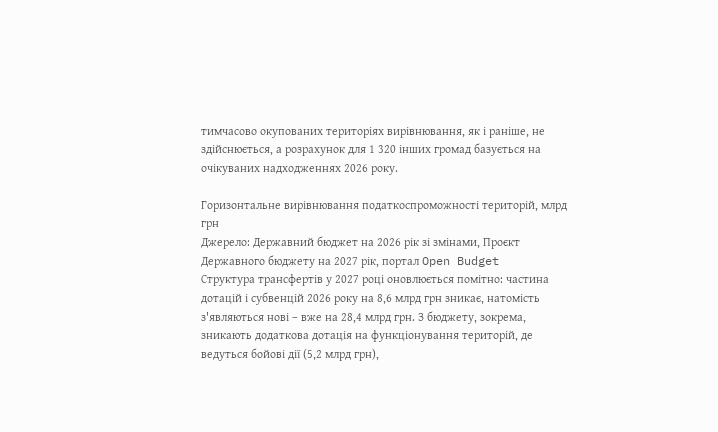тимчасово окупованих територіях вирівнювання, як і раніше, не здійснюється, а розрахунок для 1 320 інших громад базується на очікуваних надходженнях 2026 року.

Горизонтальне вирівнювання податкоспроможності територій, млрд грн
Джерело: Державний бюджет на 2026 рік зі змінами, Проєкт Державного бюджету на 2027 рік, портал Open Budget
Структура трансфертів у 2027 році оновлюється помітно: частина дотацій і субвенцій 2026 року на 8,6 млрд грн зникає, натомість з'являються нові – вже на 28,4 млрд грн. З бюджету, зокрема, зникають додаткова дотація на функціонування територій, де ведуться бойові дії (5,2 млрд грн),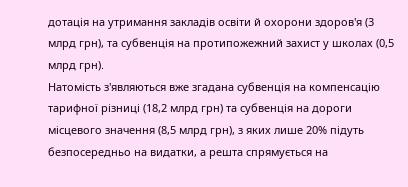дотація на утримання закладів освіти й охорони здоров'я (3 млрд грн), та субвенція на протипожежний захист у школах (0,5 млрд грн).
Натомість з'являються вже згадана субвенція на компенсацію тарифної різниці (18,2 млрд грн) та субвенція на дороги місцевого значення (8,5 млрд грн), з яких лише 20% підуть безпосередньо на видатки, а решта спрямується на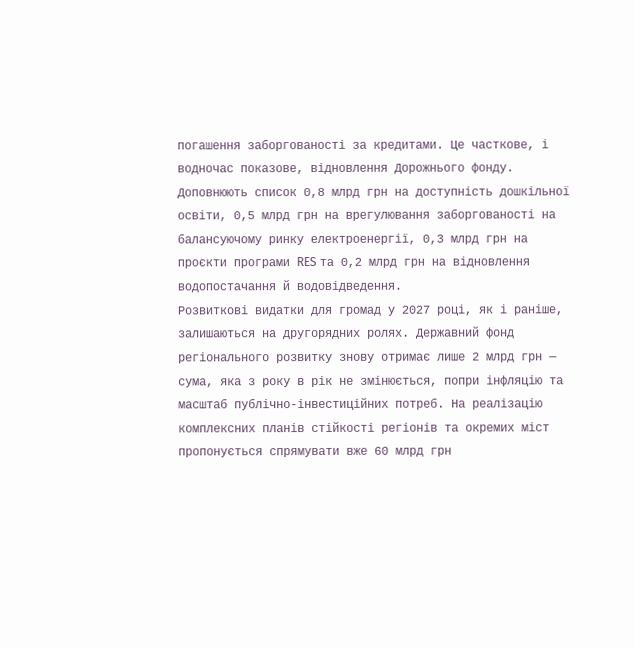погашення заборгованості за кредитами. Це часткове, і водночас показове, відновлення Дорожнього фонду. Доповнюють список 0,8 млрд грн на доступність дошкільної освіти, 0,5 млрд грн на врегулювання заборгованості на балансуючому ринку електроенергії, 0,3 млрд грн на проєкти програми RES та 0,2 млрд грн на відновлення водопостачання й водовідведення.
Розвиткові видатки для громад у 2027 році, як і раніше, залишаються на другорядних ролях. Державний фонд регіонального розвитку знову отримає лише 2 млрд грн — сума, яка з року в рік не змінюється, попри інфляцію та масштаб публічно-інвестиційних потреб. На реалізацію комплексних планів стійкості регіонів та окремих міст пропонується спрямувати вже 60 млрд грн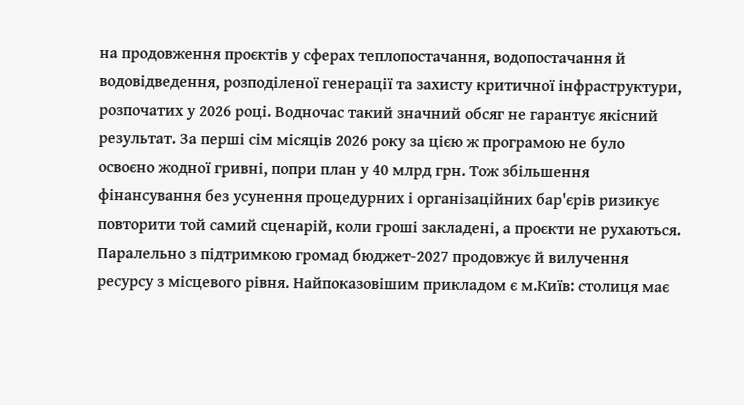на продовження проєктів у сферах теплопостачання, водопостачання й водовідведення, розподіленої генерації та захисту критичної інфраструктури, розпочатих у 2026 році. Водночас такий значний обсяг не гарантує якісний результат. За перші сім місяців 2026 року за цією ж програмою не було освоєно жодної гривні, попри план у 40 млрд грн. Тож збільшення фінансування без усунення процедурних і організаційних бар'єрів ризикує повторити той самий сценарій, коли гроші закладені, а проєкти не рухаються.
Паралельно з підтримкою громад бюджет-2027 продовжує й вилучення ресурсу з місцевого рівня. Найпоказовішим прикладом є м.Київ: столиця має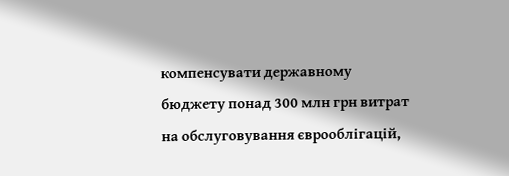компенсувати державному бюджету понад 300 млн грн витрат на обслуговування єврооблігацій,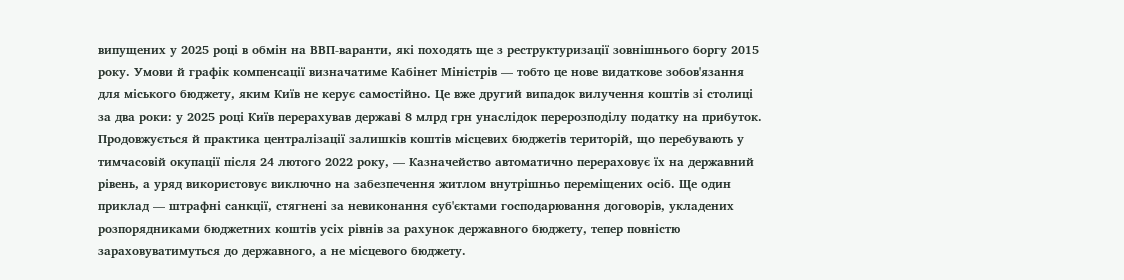випущених у 2025 році в обмін на ВВП-варанти, які походять ще з реструктуризації зовнішнього боргу 2015 року. Умови й графік компенсації визначатиме Кабінет Міністрів — тобто це нове видаткове зобов'язання для міського бюджету, яким Київ не керує самостійно. Це вже другий випадок вилучення коштів зі столиці за два роки: у 2025 році Київ перерахував державі 8 млрд грн унаслідок перерозподілу податку на прибуток.
Продовжується й практика централізації залишків коштів місцевих бюджетів територій, що перебувають у тимчасовій окупації після 24 лютого 2022 року, — Казначейство автоматично перераховує їх на державний рівень, а уряд використовує виключно на забезпечення житлом внутрішньо переміщених осіб. Ще один приклад — штрафні санкції, стягнені за невиконання суб'єктами господарювання договорів, укладених розпорядниками бюджетних коштів усіх рівнів за рахунок державного бюджету, тепер повністю зараховуватимуться до державного, а не місцевого бюджету.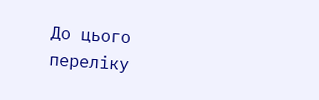До цього переліку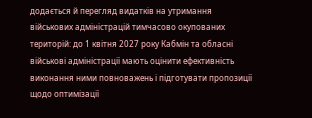додається й перегляд видатків на утримання військових адміністрацій тимчасово окупованих територій: до 1 квітня 2027 року Кабмін та обласні військові адміністрації мають оцінити ефективність виконання ними повноважень і підготувати пропозиції щодо оптимізації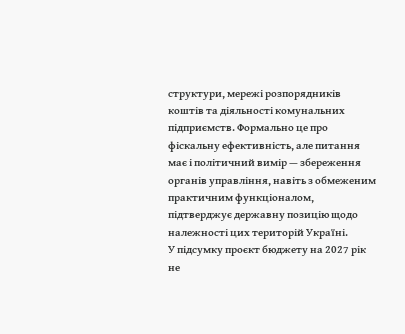структури, мережі розпорядників коштів та діяльності комунальних підприємств. Формально це про фіскальну ефективність, але питання має і політичний вимір — збереження органів управління, навіть з обмеженим практичним функціоналом, підтверджує державну позицію щодо належності цих територій Україні.
У підсумку проєкт бюджету на 2027 рік не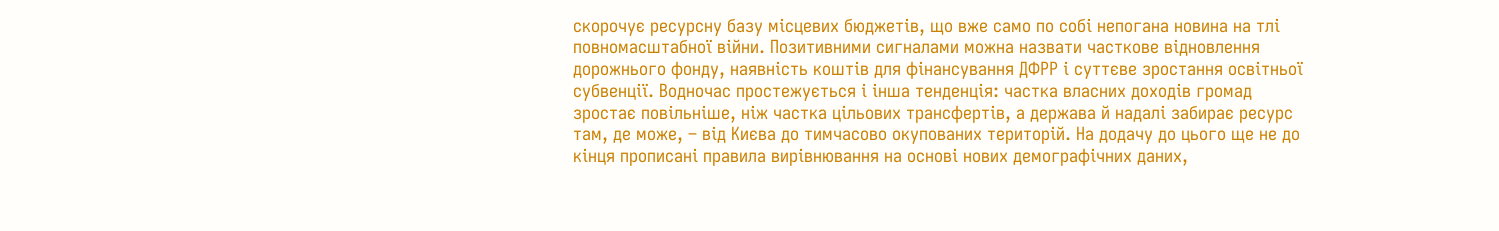скорочує ресурсну базу місцевих бюджетів, що вже само по собі непогана новина на тлі повномасштабної війни. Позитивними сигналами можна назвати часткове відновлення дорожнього фонду, наявність коштів для фінансування ДФРР і суттєве зростання освітньої субвенції. Водночас простежується і інша тенденція: частка власних доходів громад зростає повільніше, ніж частка цільових трансфертів, а держава й надалі забирає ресурс там, де може, – від Києва до тимчасово окупованих територій. На додачу до цього ще не до кінця прописані правила вирівнювання на основі нових демографічних даних,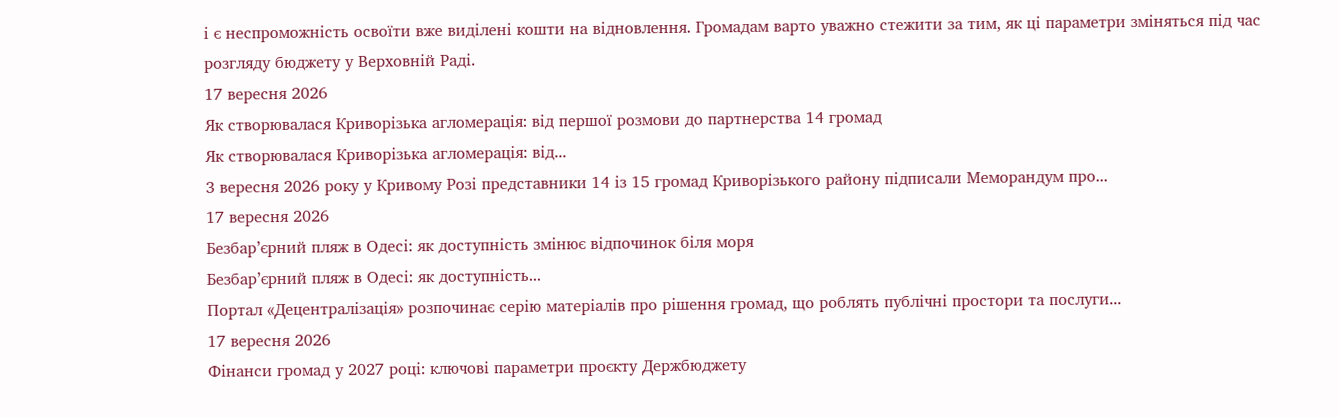і є неспроможність освоїти вже виділені кошти на відновлення. Громадам варто уважно стежити за тим, як ці параметри зміняться під час розгляду бюджету у Верховній Раді.
17 вересня 2026
Як створювалася Криворізька агломерація: від першої розмови до партнерства 14 громад
Як створювалася Криворізька агломерація: від...
3 вересня 2026 року у Кривому Розі представники 14 із 15 громад Криворізького району підписали Меморандум про...
17 вересня 2026
Безбар’єрний пляж в Одесі: як доступність змінює відпочинок біля моря
Безбар’єрний пляж в Одесі: як доступність...
Портал «Децентралізація» розпочинає серію матеріалів про рішення громад, що роблять публічні простори та послуги...
17 вересня 2026
Фінанси громад у 2027 році: ключові параметри проєкту Держбюджету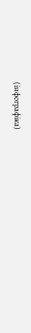(інфографіка)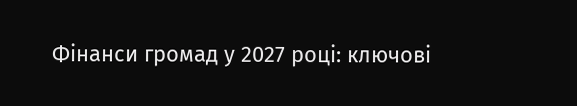Фінанси громад у 2027 році: ключові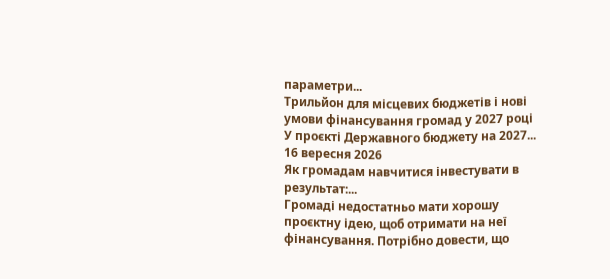параметри...
Трильйон для місцевих бюджетів і нові умови фінансування громад у 2027 році У проєкті Державного бюджету на 2027...
16 вересня 2026
Як громадам навчитися інвестувати в результат:...
Громаді недостатньо мати хорошу проєктну ідею, щоб отримати на неї фінансування. Потрібно довести, що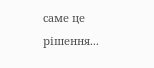саме це рішення...